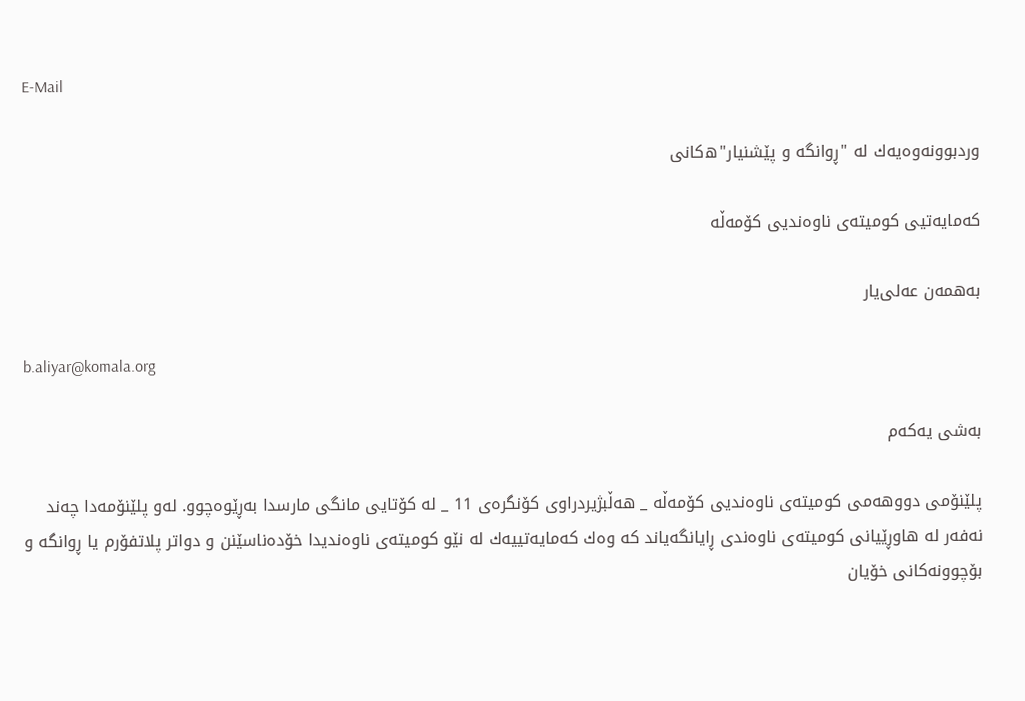E-Mail

وردبوونه‌‌وه‌‌یه‌‌ك له ‌‌"ڕوانگه ‌‌و پێشنیار"ه‌‌كانی

كه‌‌مایه‌‌تیی كوميته‌‌ی ناوه‌‌ندیی كۆمه‌‌ڵه

به‌همه‌ن عه‌لی‌یار

b.aliyar@komala.org

به‌شی یه‌که‌م

پلێنۆمی دووهه‌‌می كوميته‌‌ی ناوه‌‌ندیی كۆمه‌‌ڵه _ هه‌‌ڵبژیردراوی كۆنگره‌‌ی 11 _ له ‌‌كۆتایی مانگی مارسدا به‌‌ڕێوه‌‌چوو. له‌‌و پلێنۆمه‌‌دا چه‌‌ند نه‌‌فه‌‌ر له‌ ‌هاوڕێیانی کومیته‌ی ناوه‌‌ندی ڕایانگه‌‌یاند كه ‌‌وه‌‌ك كه‌‌مایه‌‌تییه‌‌ك له‌‌ نێو كوميته‌‌ی ناوه‌‌ندیدا خۆده‌‌ناسێنن و دواتر پلاتفۆرم یا ڕوانگه ‌‌و بۆچوونه‌‌كانی خۆیان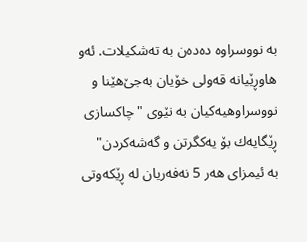به ‌‌نووسراوه ‌‌ده‌‌ده‌‌ن به‌ ‌ته‌‌شكیلات. ئه‌‌و هاوڕێیانه‌‌ قه‌‌ولی خۆیان به‌‌جێ‌هێنا و نووسراوهيه‌‌كيان به ‌‌نێوی "چاکسازی ڕێگایه‌‌ك بۆ یه‌کگرتن و گه‌‌شه‌‌كردن" به ‌‌ئیمزای هه‌‌ر 5 نه‌‌فه‌‌ریان له‌‌ ڕێكه‌‌وتی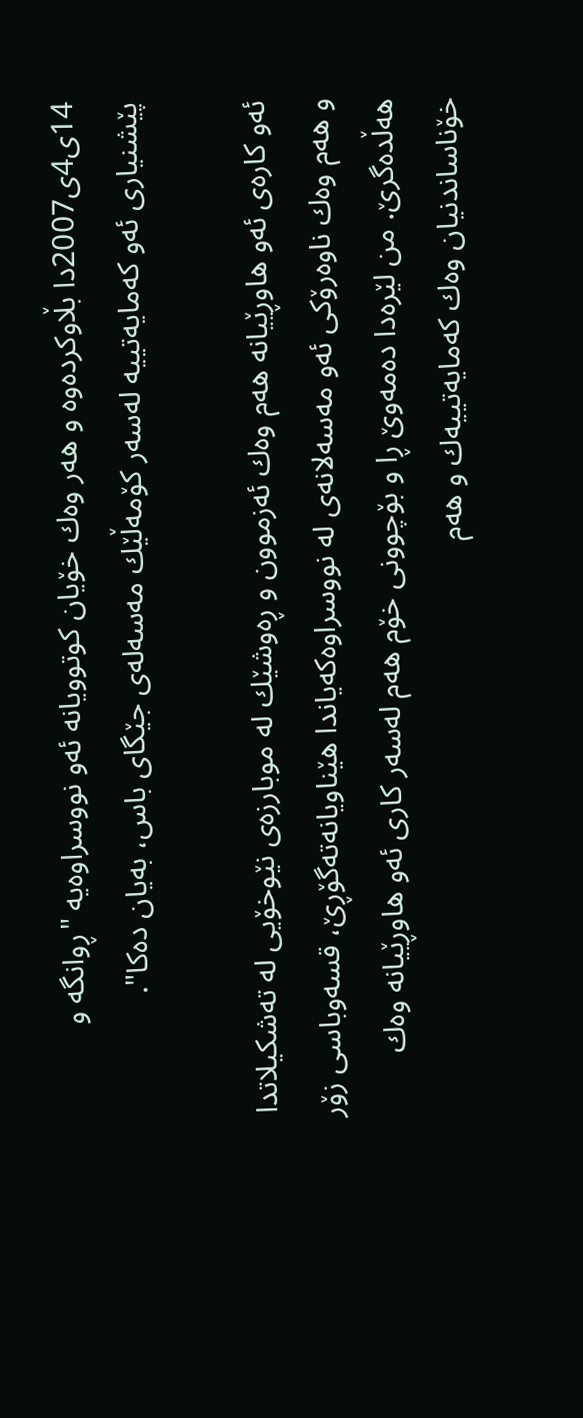14ی4ی2007دا بڵاوكرده‌‌وه‌ ‌و هه‌‌ر وه‌‌ك خۆیان کوتوویانه‌‌ ئه‌‌و نووسراوه‌‌یه ‌‌"ڕوانگه‌‌ و پێشنیاری ئه‌‌و كه‌‌مایه‌‌تییه ‌‌له‌‌سه‌‌ر كۆمه‌‌ڵێك مه‌‌سه‌‌له‌‌ی جێگای باس، به‌‌یان ده‌‌كا".

ئه‌‌و كاره‌‌ی ئه‌‌و هاوڕێیانه‌‌ هه‌‌م وه‌‌ك ئه‌زموون و ڕه‌‌وشێك له‌‌ موبارزه‌‌ی نێوخۆیی له‌ ‌ته‌‌شكیلاتدا و هه‌‌م وه‌‌ك ناوه‌‌رۆكی ئه‌‌و مه‌‌سه‌‌لانه‌‌ی له‌ ‌نووسراوه‌‌كه‌‌یاندا هێناویانه‌‌ته‌‌گۆڕێ، قسه‌‌وباسی زۆر هه‌‌ڵده‌‌گرێ. من لێره‌‌دا ده‌‌مه‌‌وێ ڕا و بۆچوونی خۆم هه‌م له‌‌سه‌‌ر كاری ئه‌‌و هاوڕێیانه‌‌ وه‌‌ك خۆناساندنیان وه‌‌ك كه‌‌مایه‌‌تییه‌‌ك و هه‌‌م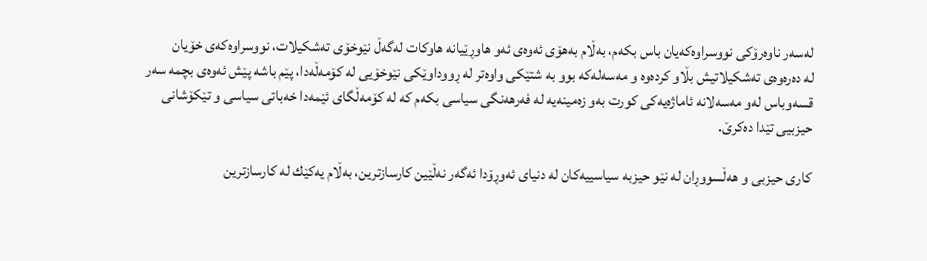له‌‌سه‌‌ر ناوه‌‌رۆكی نووسراوه‌‌كه‌‌یان باس بكه‌‌م، به‌‌ڵام به‌‌هۆی ئه‌‌وه‌‌ی ئه‌‌و هاوڕێیانه‌ ‌هاوكات له‌گه‌ڵ نێوخۆی ته‌‌شكیلات، نووسراوه‌‌كه‌‌ی خۆیان له‌ ‌ده‌‌ره‌‌وه‌‌ی ته‌‌شكیلاتیش بڵاو كرده‌‌وه و ‌‌مه‌‌سه‌‌له‌‌كه ‌‌بوو به‌‌ شتێكی واوه‌‌تر له ڕ‌ووداوێكی نێوخۆیی له ‌‌كۆمه‌‌ڵه‌‌دا، پێم باشه ‌‌پێش ئه‌‌وه‌‌ی بچمه ‌‌سه‌‌ر قسه‌‌وباس له‌‌و مه‌‌سه‌‌لانه ‌‌ئاماژه‌‌یه‌‌كی كورت به‌‌و زه‌‌مینه‌‌یه ‌‌له ‌‌فه‌‌رهه‌‌نگی سیاسی بكه‌‌م كه‌ ‌له‌ ‌كۆمه‌‌ڵگای ئێمه‌‌دا خه‌‌باتی سیاسی و تێكۆشانی حیزبیی تێدا ده‌‌كرێ.

كاری حیزبی و هه‌‌ڵسووڕان له‌ نێو حیزبه‌ سیاسییه‌کان له‌ دنیای ئه‌‌وڕۆدا ئه‌‌گه‌‌ر نه‌‌ڵێین كارسازترین، به‌‌ڵام یه‌‌كێك له ‌‌كارسازترین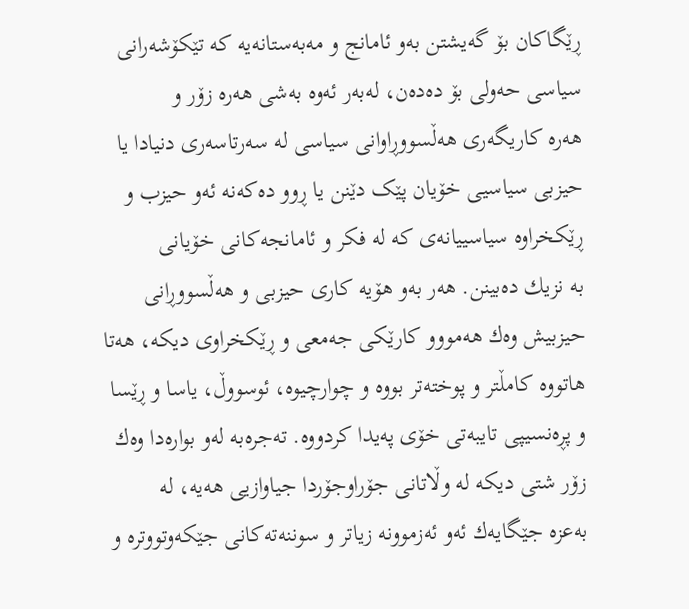ڕێگاكان بۆ گه‌‌یشتن به‌‌و ئامانج و مه‌‌به‌‌ستانه‌یه‌ ‌كه ‌‌تێكۆشه‌‌رانی سیاسی حه‌‌ولی بۆ ده‌‌ده‌‌ن، له‌‌به‌‌ر ئه‌‌وه‌‌ به‌‌شی هه‌‌ره ‌‌زۆر و هه‌‌ره ‌‌کاریگه‌ری هه‌‌ڵسووڕاوانی سیاسی له‌‌ سه‌‌رتاسه‌‌ری دنیادا یا حیزبی سیاسیی خۆیان پێک دێنن یا ڕوو ده‌‌كه‌‌نه ‌‌ئه‌و حیزب و ڕێکخراوه‌ ‌‌سیاسییانه‌‌ی كه‌ ‌له‌‌ فكر و ئامانجه‌‌كانی خۆیانی به ‌‌نزیك ده‌‌بینن. هه‌‌ر به‌‌و هۆیه‌ كاری حیزبی و هه‌‌ڵسووڕانی حیزبیش وه‌‌ك هه‌مووو كارێكی جه‌‌معی و ڕێکخراوی دیكه‌‌، هه‌‌تا هاتووه ‌‌كامڵتر و پوخته‌‌تر بووه‌ ‌‌و چوارچیوه‌‌، ئوسووڵ، یاسا و ڕێسا و پڕه‌نسیپی تایبه‌‌تی خۆی په‌‌یدا کردووه‌. ته‌جره‌به‌ له‌و بواره‌‌دا وه‌‌ك زۆر شتی دیكه ‌‌له‌‌ وڵاتانی جۆراوجۆردا جیاوازیی هه‌یه‌، له‌ به‌عزه‌ ‌‌جێگایه‌‌ك ئه‌‌و ئه‌‌زموونه‌ زیاتر و سوننه‌‌ته‌‌كانی جێكه‌‌وتووتره ‌‌و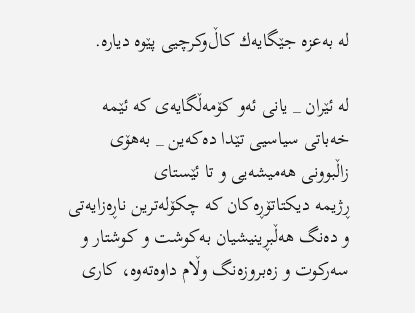له‌ به‌عزه ‌‌‌جێگایه‌‌ك كاڵ‌وكرچیی پێوه‌ ‌دیاره.

له ‌‌ئێران _ یانی ئه‌‌و كۆمه‌‌ڵگایه‌‌ی كه ‌‌ئێمه‌‌ خه‌‌باتی سیاسیی تێدا ده‌‌كه‌‌ین _ به‌‌هۆی زاڵبوونی هه‌‌میشه‌‌یی و تا ئێستای ڕژیمه ‌‌دیكتاتۆڕه‌‌كان كه ‌‌چكۆله‌‌ترین ناڕه‌زایه‌تی و ده‌‌نگ هه‌‌ڵبڕینیشیان به‌‌كوشت و كوشتار و سه‌‌ركوت و زه‌‌بروزه‌‌نگ وڵام داوه‌‌ته‌‌وه، كاری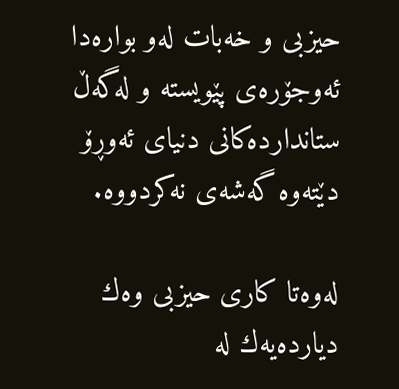حیزبی و خه‌‌بات له‌‌و بواره‌‌دا ئه‌‌وجۆره‌‌ی پێویسته ‌‌و له‌گه‌ڵ ستاندارده‌‌كانی دنیای ئه‌وڕۆ دێته‌‌وه ‌‌گه‌‌شه‌‌ی نه‌‌کردووه‌.

له‌‌وه‌‌تا كاری حیزبی وه‌‌ك دیارده‌‌یه‌‌ك له‌‌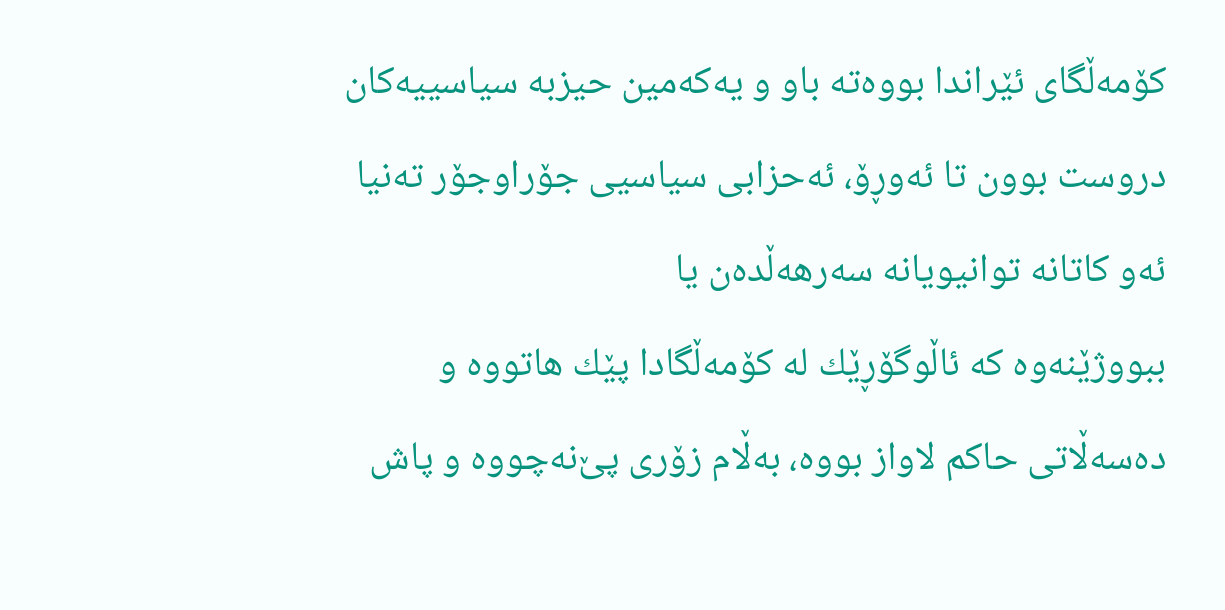كۆمه‌‌ڵگای ئێراندا بووه‌ته‌‌‌ باو و یه‌‌كه‌‌مین حیزبه‌ سیاسییه‌کان دروست بوون تا ئه‌وڕۆ، ئه‌‌حزابی سیاسیی جۆراوجۆر ته‌‌نیا ئه‌‌و كاتانه‌ ‌توانیویانه‌ ‌سه‌‌رهه‌‌ڵده‌‌ن یا ببووژێنه‌‌وه‌ ‌كه ‌‌ئاڵوگۆڕێك له‌ ‌كۆمه‌‌ڵگادا پێك هاتووه‌‌‌ و ده‌‌سه‌‌ڵاتی حاكم لاواز بووه‌، به‌‌ڵام زۆری پێ‌نه‌چووه‌‌ و پاش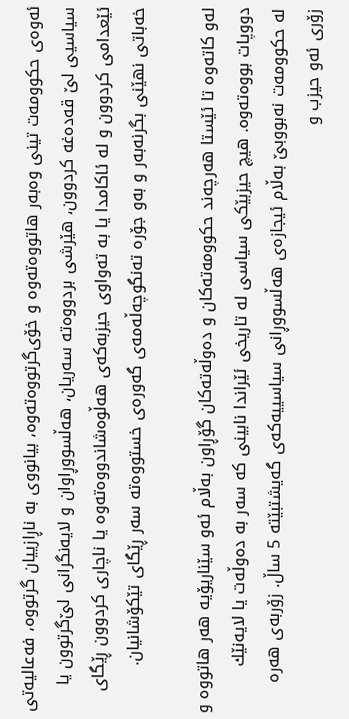ئه‌‌وه‌‌ی حكوومه‌‌ت تینی وه‌‌به‌‌ر هاتووه‌‌‌ته‌‌وه‌‌ و خۆی‌گرتووه‌‌ته‌‌وه، بیانووی به ناڕازییان گرتووه‌‌، فه‌‌عالیه‌‌تی سیاسیی لێ قه‌‌ده‌‌غه‌‌ كردوون، هێرشی بردووه‌‌ته‌‌ سه‌‌ریان، هه‌‌ڵسووڕاوان و لایه‌‌نگرانی لێ‌گرتوون یا ئێعدامی كردوون و له ‌‌ئاكامدا یا به‌ ‌ته‌‌واوی حیزبه‌‌كه‌‌ی هه‌‌ڵوه‌‌شاندووه‌‌ته‌‌وه ‌‌یا ناچاری كردوون ڕێگای خه‌‌باتی نهێنی بگرنه‌‌به‌‌ر و به‌‌و جۆره ‌‌ته‌‌نگوچه‌‌ڵه‌‌مه‌‌ی گه‌‌وره‌‌ی خستووه‌‌ته ‌‌سه‌‌ر ڕێگای تێكۆشانیان.

له‌‌و كاته‌‌وه ‌‌تا ئێستا هه‌‌رچه‌‌ند حكوومه‌‌ته‌‌كان و ده‌وڵه‌ته‌کان گۆڕاون به‌‌ڵام ئه‌‌و سێناریۆیه‌‌ هه‌‌ر هاتووه ‌‌‌و دووپات بووه‌ته‌‌وه. هیچ حیزبێكی سیاسی له‌ تاریخی ئێراندا نابینی كه‌‌ سه‌‌ر به ‌‌ده‌‌وڵه‌‌ت یا لایه‌‌نێك له ‌‌حكوومه‌‌ت نه‌‌بووبێ به‌‌ڵام ئیجازه‌‌ی هه‌‌ڵسووڕانی سیاسییه‌‌كه‌‌ی گه‌‌یشتبێته ‌‌5 ساڵ. زۆربه‌‌ی هه‌ره‌ زۆری ئه‌و حیزب و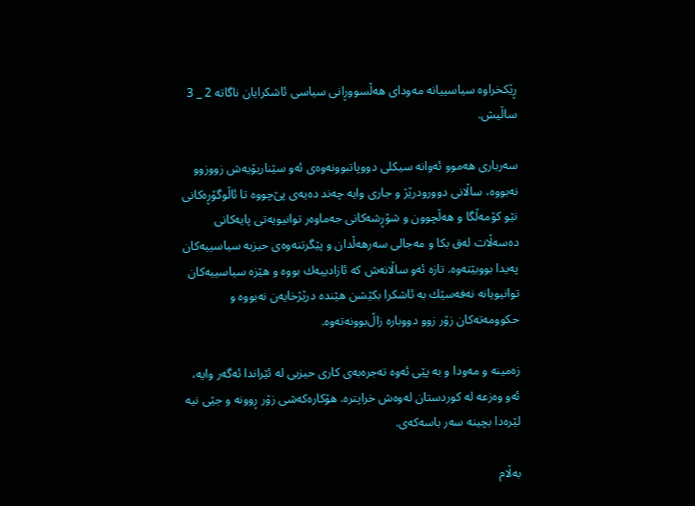ڕێکخراوه‌ ‌‌سیاسییانه‌ ‌مه‌‌ودای هه‌‌ڵسووڕانی سیاسی ئاشكرایان ناگاته 2 _ 3   ساڵیش.

سه‌‌رباری هه‌موو ئه‌‌وانه ‌‌سیكلی دووپاتبوونه‌‌وه‌‌ی ئه‌‌و سێناریۆیه‌‌ش زووزوو نه‌‌بووه‌، ساڵانی دوورودرێژ و جاری وایه ‌‌چه‌‌ند ده‌‌یه‌‌ی پێ‌چووه ‌‌‌تا ئاڵوگۆڕه‌‌كانی نێو كۆمه‌‌ڵگا و هه‌‌ڵچوون و شۆڕشه‌‌كانی جه‌‌ماوه‌‌ر توانیویه‌‌تی پایه‌‌كانی  ده‌‌سه‌‌ڵات له‌‌ق بكا و مه‌‌جالی سه‌‌رهه‌‌ڵدان و پێگرتنه‌‌وه‌‌ی حیزبه‌ سیاسییه‌کان په‌‌یدا بووبێته‌‌وه. تازه ‌‌ئه‌‌و ساڵانه‌‌ش كه ‌‌ئازادییه‌‌ك بووه‌ و‌ ‌هێزه‌ ‌سیاسییه‌‌كان توانیویانه‌ ‌نه‌‌فه‌‌سێك به‌ ‌ئاشكرا بكێشن هێنده‌‌ درێژخایه‌‌ن نه‌‌بووه‌ ‌‌و حكوومه‌‌ته‌‌كان زۆر زوو دووباره‌ ‌زاڵ‌بوونه‌‌ته‌‌وه.

زه‌‌مینه ‌‌و مه‌‌ودا و به ‌‌پێی ئه‌‌وه‌ ‌ته‌‌جره‌‌به‌‌ی كاری حیزبی له‌ ‌ئێراندا ئه‌‌گه‌‌ر وایه، ئه‌‌و وه‌‌زعه‌‌ له‌ ‌كوردستان له‌‌وه‌‌ش خراپتره. هۆكاره‌‌كه‌‌شی زۆر ڕوونه‌ ‌‌و جێی نیه‌‌ لێره‌‌دا بچینه ‌‌سه‌‌ر باسه‌‌كه‌‌ی.

به‌‌ڵام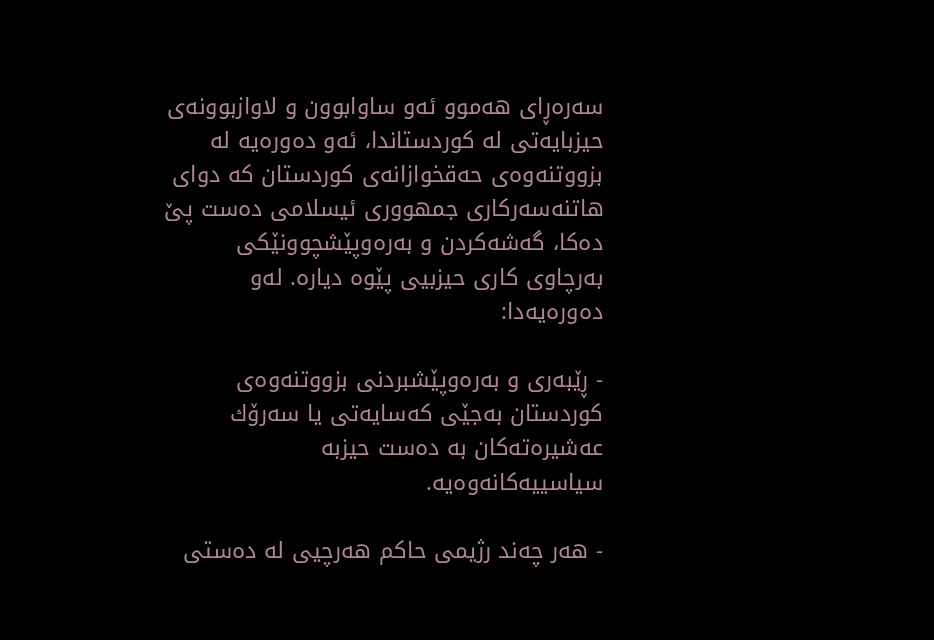سه‌‌ره‌‌ڕای هه‌موو ئه‌‌و ساوابوون و لاوازبوونه‌‌ی حیزبایه‌‌تی له ‌‌كوردستاندا، ئه‌‌و ده‌‌وره‌‌یه ‌‌له‌‌ بزووتنه‌‌وه‌‌ی حه‌‌قخوازانه‌‌ی ‌كوردستان كه‌ ‌دوای هاتنه‌‌سه‌‌ركاری جمهووری ئیسلامی ده‌‌ست پێ ده‌‌كا، گه‌‌شه‌كردن و به‌‌ره‌‌وپێشچوونێكی به‌‌رچاوی كاری حیزبیی پێوه‌ ‌دیاره. له‌‌و ده‌‌وره‌‌یه‌‌دا:

- ڕێبه‌ری و به‌‌ره‌‌وپێشبردنی بزووتنه‌‌وه‌‌ی كوردستان به‌‌جێی كه‌‌سایه‌‌تی یا سه‌‌رۆك عه‌‌شیره‌‌ته‌‌كان به‌ ‌ده‌‌ست حیزبه‌ سیاسییه‌کانه‌‌وه‌‌یه.

- هه‌‌ر چه‌‌ند رژیمی حاكم هه‌‌رچیی له‌‌ ده‌‌ستی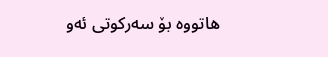هاتووه ‌‌‌بۆ سه‌‌ركوتی ئه‌‌و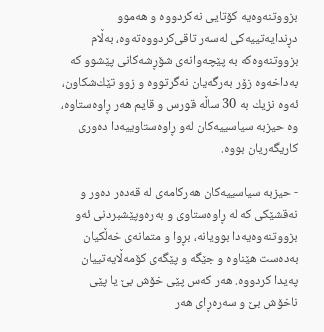بزووتنه‌‌وه‌‌یه‌ ‌كۆتایی نه‌‌کردووه ‌‌و هه‌موو دڕندایه‌‌تییه‌‌كی له‌‌سه‌‌ر تاقی‌کردووه‌‌‌ته‌‌وه، به‌‌ڵام بزووتنه‌‌وه‌‌كه‌‌ به‌ ‌پێچه‌‌وانه‌‌ی شۆڕشه‌‌كانی پێشوو كه‌‌ به‌‌داخه‌‌وه‌ ‌زۆر به‌‌رگه‌‌یان نه‌‌گرتووه‌ ‌و زوو تێك‌شكاون، ئه‌‌وه‌ ‌نزیك به ‌‌30 ساڵه ‌‌قورس و قایم هه‌‌ر ڕاوه‌‌ستاوه، وه ‌‌حیزبه‌ سیاسییه‌کان له‌‌و ڕاوه‌‌ستاوییه‌‌دا ده‌‌وری كاریگه‌‌ریان بووه‌.

- حیزبه‌ سیاسییه‌کان هه‌‌ركامه‌‌ی له ‌‌قه‌‌ده‌‌ر ده‌‌ور و نه‌‌قشێكی كه‌ ‌له‌ ڕاوه‌‌ستاوی و به‌‌ره‌‌وپێشبردنی ئه‌‌و بزووتنه‌‌وه‌‌یه‌‌دا بوویانه‌‌، بڕوا و متمانه‌‌ی خه‌‌ڵكیان به‌‌ده‌‌ست هێناوه‌ ‌و جێگه‌ ‌و پێگه‌‌ی كۆمه‌‌ڵایه‌‌تییان په‌‌یدا کردووه‌. هه‌‌ر كه‌‌س پێی خۆش بێ یا پێی ناخۆش بێ و سه‌‌ره‌‌ڕای هه‌‌ر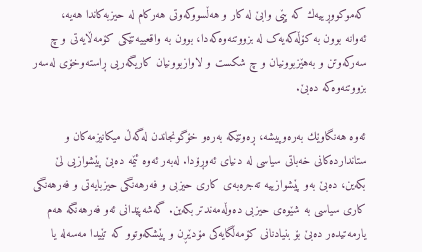كه‌‌موكووڕییه‌‌ك كه‌‌ پێی وابێ له‌‌ كار و هه‌‌ڵسووكه‌‌وتی هه‌‌ركام له‌‌ حیزبه‌‌كاندا هه‌‌یه‌‌، ئه‌‌وانه ‌‌بوون به ‌‌كۆ‌‌ڵه‌که‌یه‌ک له ‌‌بزووتنه‌‌وه‌‌كه‌‌دا، بوون به ‌‌واقعییه‌‌تێكی كۆمه‌‌ڵایه‌‌تی و چ سه‌‌ركه‌‌وتن و به‌‌هێزبوونیان و چ شكست و لاوازبوونیان كاریگه‌‌ریی ڕاسته‌‌وخۆی له‌‌سه‌‌ر بزووتنه‌‌وه‌‌كه‌ ‌ده‌‌بێ.

ئه‌وه‌‌ ‌هه‌‌نگاوێك به‌‌ره‌‌وپیشه، ڕه‌‌وتێكه‌ ‌به‌‌ره‌‌و خۆگونجاندن له‌گه‌ڵ میكانیزمه‌‌كان و ستاندارده‌‌كانی خه‌‌باتی سیاسی له‌ دنیای ئه‌‌وڕۆدا. له‌‌به‌‌ر ئه‌‌وه ‌‌ئێمه‌‌ ده‌‌بێ پێشوازیی لێ بكه‌‌ین، ده‌‌بێ به‌‌و پێشوازییه ‌‌ته‌‌جره‌‌به‌‌ی كاری حیزبی و فه‌‌رهه‌‌نگی حیزبایه‌‌تی و فه‌‌رهه‌‌نگی كاری سیاسی به ‌‌شێوه‌‌ی حیزبی ده‌‌وڵه‌‌مه‌‌ندتر بكه‌‌ین. گه‌‌شه‌‌پێدانی ئه‌‌و فه‌‌رهه‌‌نگه ‌‌هه‌‌م یارمه‌‌تیده‌‌ر ده‌‌بێ بۆ بنیادنانی كۆمه‌‌ڵگایه‌‌كی مۆدێڕن و پێشكه‌‌وتوو كه ‌‌تێیدا مه‌‌سه‌‌له‌ ‌یا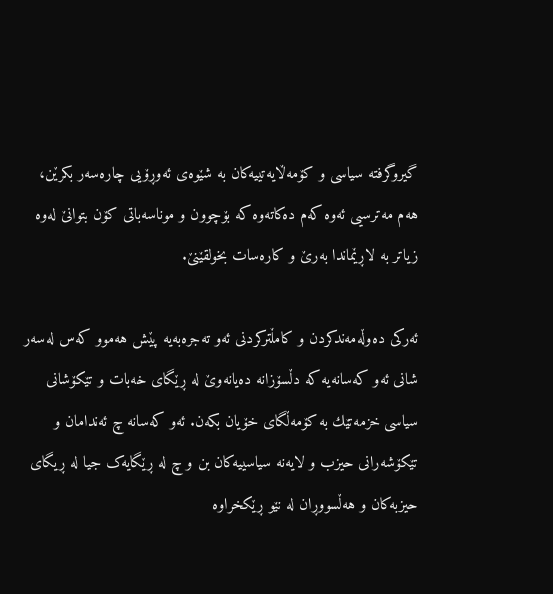گیروگرفته‌‌ سیاسی و كۆمه‌‌ڵایه‌‌تییه‌‌كان به‌‌ شێوه‌‌ی ئه‌وڕۆیی چاره‌‌سه‌‌ر بكرێن، هه‌‌م مه‌‌ترسیی ئه‌‌وه‌‌ كه‌‌م ده‌‌كاته‌‌وه‌‌ كه‌‌ بۆچوون و موناسه‌باتی كۆن بتوانێ له‌‌وه‌‌ زیاتر به‌‌ لاڕێماندا به‌‌رێ و كاره‌‌سات بخولقێنێ.

ئه‌‌ركی ده‌‌وڵه‌‌مه‌‌ندكردن و كامڵتركردنی ئه‌‌و ته‌‌جره‌‌به‌‌یه‌‌ پێش هه‌موو كه‌‌س له‌‌سه‌‌ر شانی ئه‌‌و كه‌‌سانه‌‌یه‌‌ كه ‌‌دڵسۆزانه‌‌ ده‌‌یانه‌‌وێ له‌‌ ڕێگای خه‌‌بات و تێكۆشانی سیاسی خزمه‌‌تێك به‌‌ كۆمه‌‌ڵگای خۆیان بكه‌‌ن. ئه‌‌و كه‌‌سانه‌‌ چ ئه‌‌ندامان و تێكۆشه‌‌رانی حیزب و لایه‌‌نه‌‌ سیاسییه‌‌كان بن و چ له‌‌ ڕێگایه‌ک ‌‌جیا له‌‌ ڕیگای حیزبه‌‌كان و هه‌‌ڵسووڕان له‌ نێو ڕێکخراوه‌‌‌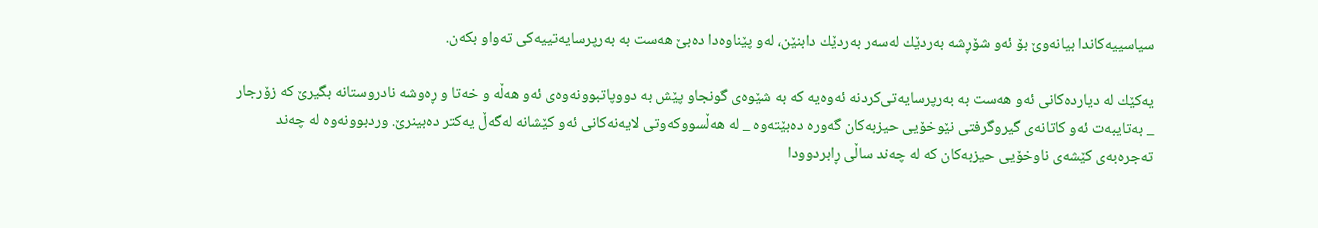سیاسییه‌‌كاندا بیانه‌‌وێ بۆ ئه‌‌و شۆڕشه ‌‌به‌‌ردێك له‌‌سه‌‌ر به‌‌ردێك دابنێن، له‌‌و پێناوه‌‌دا ده‌‌بێ هه‌‌ست به‌‌ به‌‌رپرسایه‌‌تییه‌‌كی ته‌‌واو بكه‌‌ن.

یه‌‌كێك له‌‌ دیارده‌‌كانی ئه‌‌و هه‌‌ست به به‌رپرسایه‌تی‌کردنه‌ ئه‌وه‌یه‌ ‌‌كه‌ ‌به‌ ‌شێوه‌‌ی گونجاو پێش به‌‌ دووپاتبوونه‌‌وه‌‌ی ئه‌‌و هه‌‌ڵه‌ ‌و خه‌‌تا و ڕه‌‌وشه‌‌ نادروستانه‌‌ بگیرێ كه ‌‌زۆرجار _ به‌‌تایبه‌‌ت ئه‌‌و كاتانه‌‌ی گیروگرفتی نێوخۆیی حیزبه‌‌كان گه‌‌وره‌ ‌ده‌‌بێته‌‌وه _ له ‌‌هه‌‌ڵسووكه‌‌وتی لایه‌‌نه‌‌كانی ئه‌‌و كێشانه ‌‌له‌گه‌ڵ یه‌‌كتر ده‌‌بینرێ. وردبوونه‌‌وه ‌‌له‌ ‌چه‌‌ند ته‌‌جره‌‌به‌‌ی كێشه‌‌ی ناوخۆیی حیزبه‌‌كان كه‌‌ له ‌‌چه‌‌ند ساڵی ڕابردوودا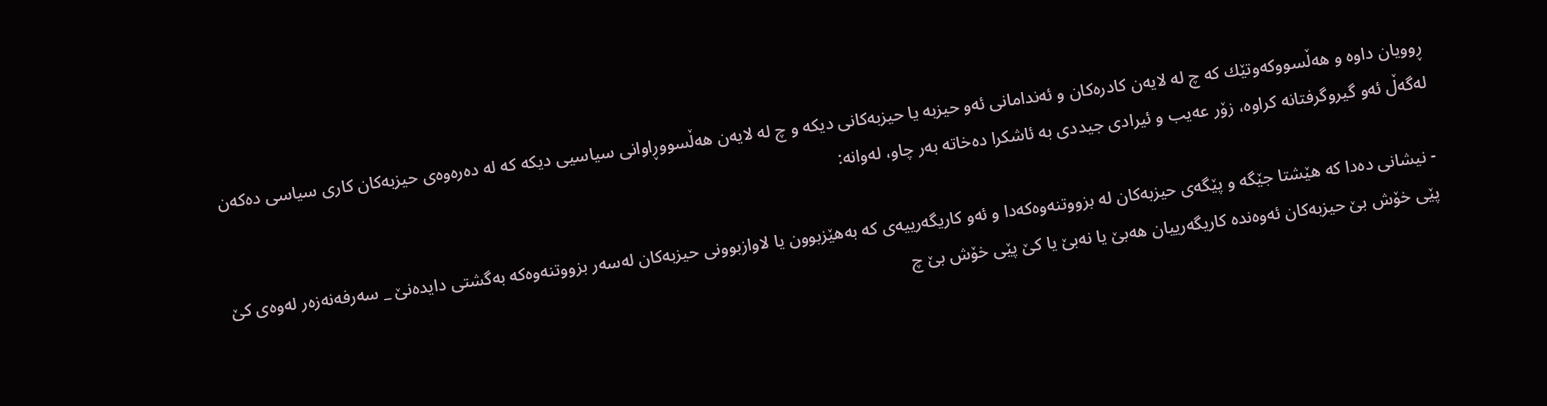ڕوویان داوه ‌‌و هه‌‌ڵسووكه‌‌وتێك كه‌ ‌چ له‌ ‌لایه‌‌ن كادره‌‌كان و ئه‌‌ندامانی ئه‌و حیزبه‌ ‌یا حیزبه‌‌كانی دیكه‌‌ و چ له ‌‌لایه‌‌ن هه‌‌ڵسووڕاوانی سیاسیی دیكه‌ ‌كه‌‌ له ‌‌ده‌‌ره‌‌وه‌‌ی حیزبه‌‌كان كاری سیاسی ده‌‌كه‌‌ن له‌گه‌ڵ ئه‌‌و گیروگرفتانه‌ ‌كراوه، زۆر عه‌‌یب و ئیرادی جیددی به‌‌ ئاشكرا ده‌‌خاته‌ ‌به‌‌ر چاو، له‌‌وانه:

- نیشانی ده‌دا ‌‌كه‌ ‌هێشتا جێگه ‌‌و پێگه‌‌ی حیزبه‌‌كان له‌‌ بزووتنه‌‌وه‌‌كه‌‌دا و ئه‌‌و كاریگه‌‌رییه‌‌ی كه‌‌ به‌‌هێزبوون یا لاوازبوونی حیزبه‌‌كان له‌‌سه‌‌ر بزووتنه‌‌وه‌‌كه ‌‌به‌‌گشتی دایده‌‌نێ _ سه‌‌رفه‌‌نه‌‌زه‌‌ر له‌‌وه‌‌ی كێ پێی خۆش بێ حیزبه‌‌كان ئه‌‌وه‌‌نده‌ كاریگه‌‌رییان هه‌‌بێ یا نه‌‌بێ یا‌ كێ پێی خۆش بێ چ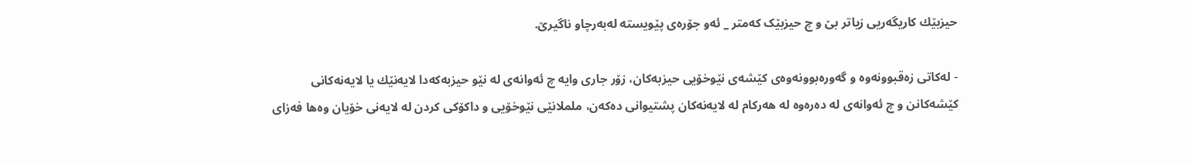حیزبێك كاریگه‌‌ریی زیاتر بێ و چ حیزبێک كه‌‌متر _ ئه‌‌و جۆره‌‌ی پێویسته ‌‌له‌به‌رچاو ناگیرێ.

- له‌‌كاتی زه‌‌قبوونه‌‌وه ‌‌و گه‌‌وره‌‌بوونه‌‌وه‌‌ی كێشه‌‌ی نێوخۆیی حیزبه‌‌كان، زۆر جاری وایه ‌‌چ ئه‌‌وانه‌‌ی له‌ نێو حیزبه‌‌كه‌‌دا لایه‌‌نێك یا لایه‌‌نه‌‌كانی كێشه‌‌كانن و چ ئه‌‌وانه‌‌ی له ‌‌ده‌‌ره‌‌وه ‌‌له‌‌ هه‌‌ركام له ‌‌لایه‌‌نه‌‌كان پشتیوانی ده‌‌كه‌‌ن، ململانێی نێوخۆیی و داكۆكی كردن له‌‌ لایه‌‌نی خۆیان وه‌‌ها فه‌‌زای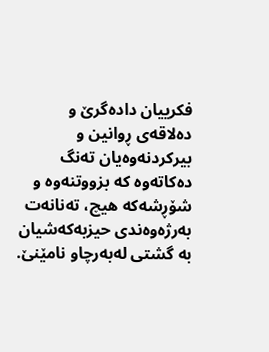فكرییان داده‌‌گرێ و ده‌‌لاقه‌‌ی ڕوانین و بیركردنه‌‌وه‌‌یان ته‌‌نگ ده‌‌كاته‌‌وه‌ ‌كه ‌‌بزووتنه‌‌وه‌ ‌و شۆڕشه‌‌كه ‌‌هیچ، ته‌‌نانه‌‌ت به‌‌رژه‌‌وه‌‌ندی حیزبه‌‌كه‌‌شیان به‌‌ گشتی له‌به‌رچاو نامێنێ.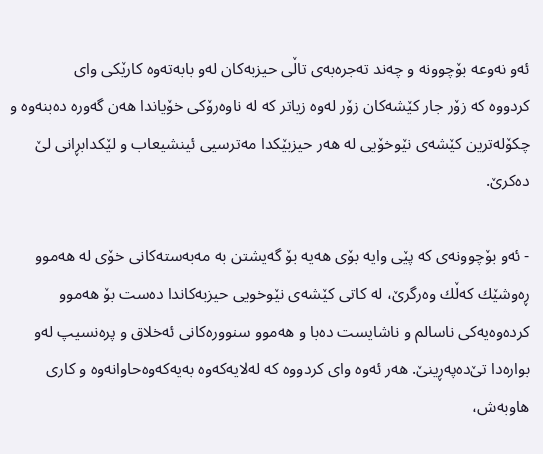ئه‌‌و نه‌‌وعه‌‌ بۆچوونه ‌‌و چه‌‌ند ته‌‌جره‌‌به‌‌ی تاڵی حیزبه‌‌كان له‌‌و بابه‌‌ته‌‌وه‌ ‌كارێكی وای کردووه‌‌ ‌كه‌ ‌زۆر جار كێشه‌‌كان زۆر له‌‌وه‌ ‌زیاتر‌‌ كه ‌‌له ‌‌ناوه‌‌رۆكی خۆیاندا هه‌‌ن گه‌‌وره‌‌ ده‌‌بنه‌‌وه‌‌ و چكۆله‌‌ترین كێشه‌‌ی نێوخۆیی له‌‌ هه‌‌ر حیزبێكدا مه‌‌ترسیی ئینشیعاب و لێكدابڕانی لێ ده‌‌كرێ.

- ئه‌‌و بۆچوونه‌ی ‌‌كه ‌‌پێی وایه‌‌ بۆی هه‌‌یه‌‌ بۆ ‌‌گه‌یشتن به ‌‌مه‌‌به‌‌سته‌‌كانی خۆی له ‌‌هه‌موو ڕه‌‌وشێك كه‌‌ڵك وه‌‌رگرێ، له كاتی كێشه‌‌ی نێوخویی حیزبه‌‌كاندا ده‌‌ست بۆ هه‌موو كرده‌‌وه‌‌یه‌‌كی ناسالم و ناشایست ده‌‌با و هه‌موو سنووره‌‌كانی ئه‌‌خلاق و پره‌‌نسیپ له‌‌و بواره‌‌دا تێ‌ده‌په‌ڕینێ. هه‌‌ر ئه‌‌وه ‌‌وای کردووه ‌‌‌كه ‌‌له‌‌لایه‌‌كه‌‌وه‌‌ به‌‌یه‌‌كه‌‌وه‌‌حاوانه‌‌وه ‌‌و كاری هاوبه‌‌ش،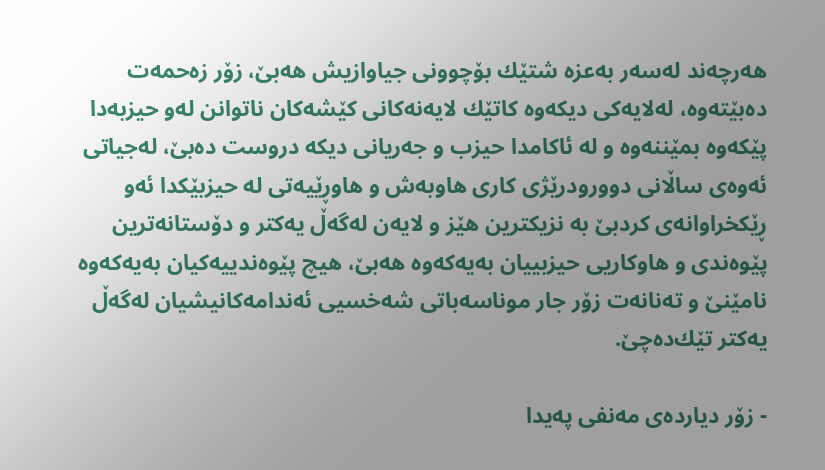هه‌‌رچه‌‌ند له‌‌سه‌‌ر به‌عزه‌‌‌ شتێك بۆچوونی جیاوازیش هه‌‌بێ، زۆر زه‌‌حمه‌‌ت ده‌‌بێته‌‌وه، له‌لایه‌‌كی دیكه‌‌وه‌‌ كاتێك لایه‌‌نه‌کانی كێشه‌‌كان ناتوانن له‌‌و حیزبه‌‌دا پێکه‌وه‌ ‌‌بمێننه‌‌وه و ‌‌له‌‌ ئاكامدا حیزب و جه‌‌ریانی دیكه ‌‌دروست ده‌‌بێ، له‌‌جیاتی ئه‌‌وه‌‌ی ساڵانی دوورودرێژی كاری هاوبه‌‌ش و هاوڕێیه‌‌تی له ‌‌حیزبێكدا ئه‌‌و ڕێکخراوانه‌‌ی كردبێ به ‌‌نزیكترین هێز و لایه‌‌ن له‌گه‌ڵ یه‌‌كتر و دۆستانه‌‌ترین پێوه‌‌ندی و هاوكاریی حیزبییان به‌‌یه‌‌كه‌‌وه ‌‌هه‌‌بێ، هیچ پێوه‌‌ندییه‌‌كیان به‌‌یه‌‌كه‌‌وه نامێنێ و ته‌‌نانه‌‌ت زۆر جار موناسه‌باتی شه‌‌خسیی ئه‌‌ندامه‌‌كانیشیان له‌گه‌ڵ یه‌‌كتر تێك‌ده‌‌چێ.

- زۆر دیارده‌‌ی مه‌‌نفی په‌‌یدا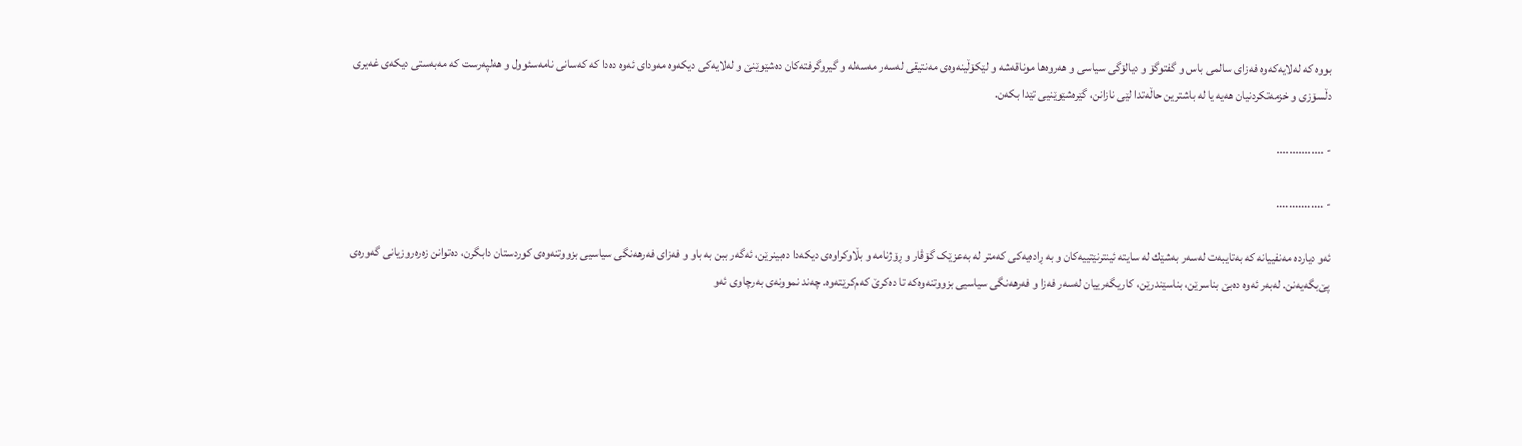بووه‌ ‌‌كه ‌‌له‌‌لایه‌‌كه‌‌وه ‌‌فه‌‌زای سالمی باس و گفتوگۆ و دیالۆگی سیاسی و هه‌‌روه‌‌ها موناقه‌شه‌‌ و لێكۆڵینه‌‌وه‌‌ی مه‌‌نتیقی له‌‌سه‌‌ر مه‌‌سه‌‌له‌‌ و گیروگرفته‌‌كان ده‌‌شێوێنێ و له‌‌لایه‌‌كی دیكه‌‌وه ‌‌مه‌‌ودای ئه‌‌وه ‌‌ده‌‌دا كه‌‌ كه‌‌سانی نامه‌‌سئوول و هه‌‌لپه‌‌ر‌‌ست كه ‌‌مه‌‌به‌‌ستی دیكه‌‌ی غه‌‌یری دڵسۆزی و خزمه‌‌تكردنیان هه‌‌یه ‌‌یا له‌‌ باشترین حاڵه‌‌تدا لێی نازانن، گێره‌‌شێوێنیی تێدا بكه‌‌ن.

- ...............

- ...............

ئه‌‌و دیارده‌‌ مه‌‌نفییانه‌‌ كه ‌‌به‌‌تایبه‌‌ت له‌‌سه‌‌ر به‌‌شێك له‌‌ سایته‌‌ ئینترنێتییه‌‌كان و به ‌‌ڕاده‌‌یه‌‌كی كه‌‌متر له ‌به‌عزێک گۆڤار و ڕۆژنامه‌‌ و بڵاوكراوه‌‌ی دیكه‌‌دا ده‌‌بینرێن، ئه‌‌گه‌‌ر ببن به ‌‌باو و فه‌‌زای فه‌‌رهه‌‌نگی سیاسیی بزووتنه‌‌وه‌ی كوردستان دابگرن، ده‌‌توانن زه‌‌ره‌‌روزیانی گه‌‌وره‌‌ی پێ‌بگه‌‌یه‌‌نن. له‌‌به‌‌ر ئه‌‌وه‌‌ ده‌‌بێ بناسرێن، بناسێندرێن، كاریگه‌‌رییان له‌‌سه‌‌ر فه‌‌زا و فه‌‌رهه‌‌نگی سیاسیی بزووتنه‌وه‌‌كه ‌‌تا ده‌كرێ كه‌م‌كرێته‌وه. چه‌ند نموونه‌‌ی به‌رچاوی ئه‌و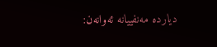دیارده ‌مه‌نفییانه ‌‌ئه‌وانه‌‌ن: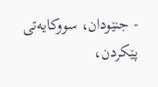- جنێودان، سووكایه‌‌تی پێكردن،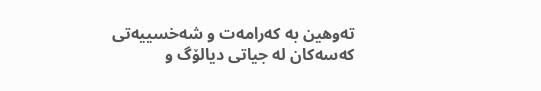ته‌‌وهین به ‌‌كه‌‌رامه‌‌ت و شه‌خسییه‌تی كه‌‌سه‌‌كان له‌‌ جیاتی دیالۆگ و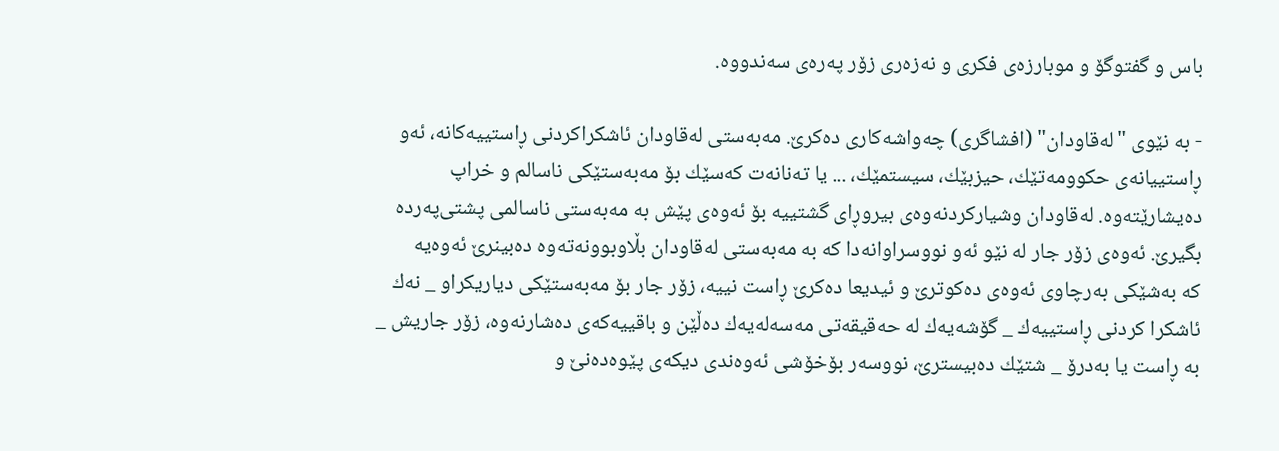باس و گفتوگۆ و موبارزه‌‌ی فكری و نه‌‌زه‌‌ری زۆر په‌‌ره‌‌ی سه‌‌ندووه.

- به‌‌ نێوی "له‌‌قاودان" (افشاگری) چه‌‌واشه‌‌كاری ده‌‌كرێ. مه‌‌به‌‌ستی له‌‌قاودان ئاشكراكردنی ڕاستییه‌‌كانه‌، ئه‌‌و ڕاستییانه‌‌ی حكوومه‌‌تێك، حیزبێك، سیستمێك، ... یا ته‌‌نانه‌‌ت كه‌‌سێك بۆ مه‌‌به‌‌ستێكی ناسالم و خراپ ده‌‌یشارێته‌‌وه. له‌‌قاودان وشیاركردنه‌‌وه‌‌ی بیروڕای گشتییه ‌‌بۆ ئه‌‌وه‌‌ی پێش به ‌‌مه‌‌به‌‌ستی ناسالمی پشتی‌په‌‌رده‌‌ بگیرێ. ئه‌‌وه‌‌ی زۆر جار له‌ نێو ئه‌‌و نووسراوانه‌‌دا كه‌‌ به‌ مه‌‌به‌‌ستی له‌‌قاودان بڵاوبوونه‌‌ته‌‌وه ‌‌ده‌‌بینرێ ئه‌وه‌یه‌ كه‌ ‌به‌‌شێكی به‌‌رچاوی ئه‌‌وه‌‌ی ده‌کوترێ و ئیدیعا ده‌‌كرێ ڕاست نییه، زۆر جار بۆ مه‌‌به‌‌ستێكی دیاریكراو _ نه‌‌ك ئاشكرا كردنی ڕاستییه‌‌ك _ گۆشه‌‌یه‌‌ك له‌ ‌حه‌‌قیقه‌‌تی مه‌‌سه‌‌له‌‌یه‌‌ك ده‌‌ڵێن و باقییه‌‌كه‌‌ی ده‌‌شارنه‌‌وه‌‌، زۆر جاریش _ به ڕاست یا به‌‌درۆ _ شتێك ده‌‌بیسترێ، نووسه‌‌ر بۆخۆشی ئه‌‌وه‌‌ندی دیكه‌‌ی پێوه‌‌ده‌‌نێ و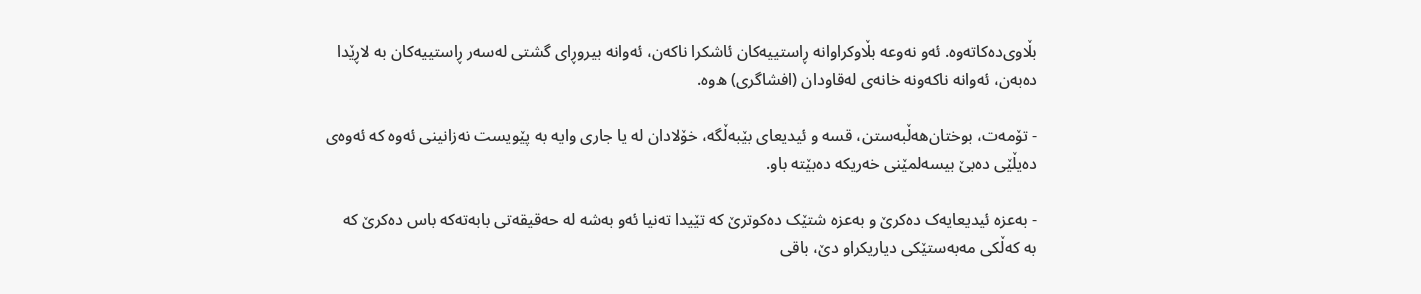بڵاوی‌ده‌‌كاته‌‌وه. ئه‌و نه‌وعه بڵاوكراوانه ‌ڕاستییه‌‌كان ئاشكرا ناكه‌‌ن، ئه‌‌وانه‌ ‌بیروڕای گشتی له‌‌سه‌‌ر ڕاستییه‌‌كان به‌‌ لاڕێدا ده‌‌به‌‌ن، ئه‌‌وانه ‌‌ناكه‌‌ونه‌ ‌خانه‌‌ی له‌‌قاودان (افشاگری) ه‌‌وه.

- تۆمه‌‌ت، بوختان‌هه‌‌ڵبه‌‌ستن، قسه ‌‌و ئیدیعای بێبه‌‌ڵگه، خۆلادان له یا جاری وایه‌‌ به ‌‌پێویست نه‌‌زانینی ئه‌‌وه‌‌ كه‌ ‌ئه‌‌وه‌‌ی ده‌یڵێی ده‌‌بێ بیسه‌‌لمێنی خه‌‌ریكه ‌‌ده‌‌بێته ‌‌باو.

- به‌عزه‌ ئیدیعایه‌ک ده‌‌كرێ و به‌عزه‌ شتێک ده‌کوترێ كه‌ ‌تێیدا ته‌‌نیا ئه‌‌و به‌‌شه‌ ‌له ‌‌حه‌‌قیقه‌‌تی بابه‌‌ته‌‌كه ‌‌باس ده‌‌كرێ كه‌‌ به‌ ‌كه‌‌ڵكی مه‌‌به‌‌ستێكی دیاریكراو دێ، باقی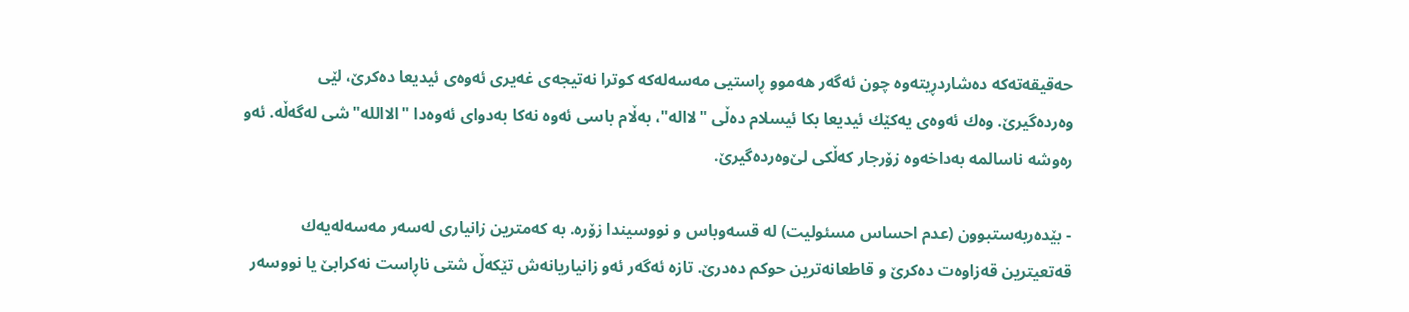حه‌‌قیقه‌‌ته‌‌كه‌ ‌ده‌‌شاردڕیته‌‌وه‌ ‌چون ئه‌‌گه‌‌ر هه‌موو ڕاستیی مه‌‌سه‌‌له‌‌كه‌ کوترا نه‌‌تیجه‌‌ی غه‌‌یری ئه‌‌وه‌‌ی ئیدیعا ده‌‌كرێ، لێی وه‌‌رده‌‌گیرێ. وه‌‌ك ئه‌‌وه‌‌ی یه‌‌كێك ئیدیعا بكا ئیسلام ده‌‌ڵی "لااله‌"، به‌‌ڵام باسی ئه‌‌وه ‌‌نه‌‌كا به‌‌دوای ئه‌‌وه‌‌دا "الاالله‌"شی له‌گه‌ڵه‌‌‌. ئه‌‌و ره‌‌وشه ناسالمه‌‌ به‌‌داخه‌‌وه‌ ‌زۆرجار كه‌‌ڵكی لێ‌وه‌‌رده‌‌گیرێ.

- بێده‌‌ربه‌‌ستبوون (عدم احساس مسئولیت) له‌ ‌قسه‌‌وباس و نووسیندا زۆره. به‌ ‌كه‌‌مترین زانیاری له‌‌سه‌‌ر مه‌‌سه‌‌له‌‌یه‌‌ك قه‌‌تعیترین قه‌‌زاوه‌‌ت ده‌‌كرێ و قاطعانه‌ترین‌ حوكم ده‌‌درێ. تازه‌ ‌ئه‌‌گه‌‌ر ئه‌‌و زانیاریانه‌ش تێکه‌ڵ شتی ناڕاست نه‌‌كرابێ یا نووسه‌‌ر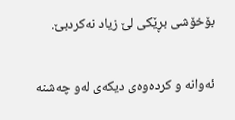بۆخۆشی بڕێكی لێ زیاد نه‌‌كردبێ.

ئه‌‌وانه‌‌ و كرده‌‌وه‌‌ی دیكه‌‌ی له‌‌و چه‌شنه‌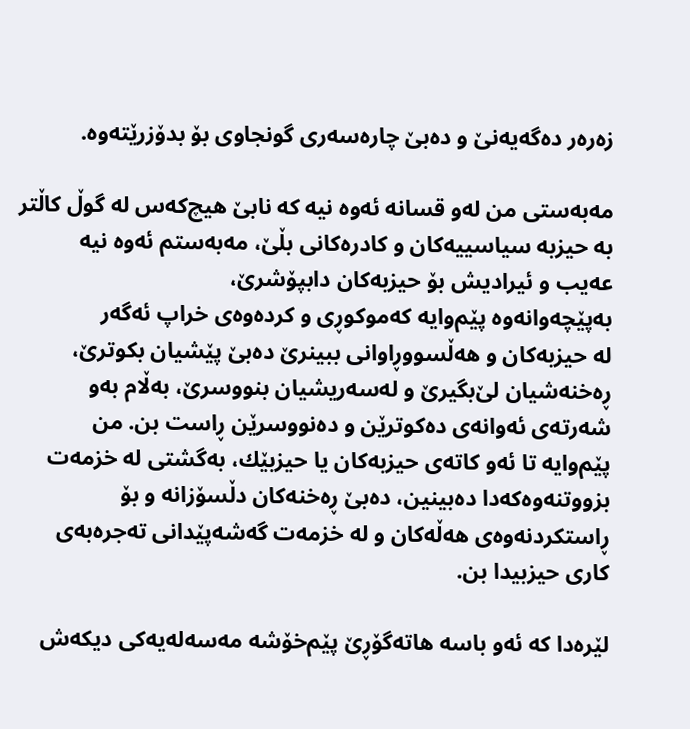زه‌‌ره‌‌ر ده‌‌گه‌‌یه‌‌نێ و ده‌‌بێ چاره‌‌سه‌‌ری گونجاوی بۆ بدۆزرێته‌‌وه.

مه‌‌به‌‌ستی من له‌‌و قسانه‌‌ ئه‌‌وه‌ ‌نیه‌‌ كه ‌‌نابێ هیچ‌كه‌‌س له‌ ‌گوڵ كاڵتر به‌ ‌حیزبه‌ سیاسییه‌کان و كادره‌‌كانی بڵێ، مه‌‌به‌‌ستم ئه‌‌وه‌‌ نیه‌‌ عه‌‌یب و ئیرادیش بۆ حیزبه‌‌كان دابپۆشرێ، به‌‌پێچه‌‌وانه‌وه‌ ‌‌پێم‌وایه‌ ‌كه‌‌موكوڕی و كرده‌‌وه‌‌ی خراپ ئه‌گه‌ر له‌ ‌حیزبه‌‌كان و هه‌‌ڵسووڕاوانی ببینرێ ده‌‌بێ پێشیان بکوترێ، ڕه‌خنه‌‌‌شیان لێ‌بگیرێ و له‌سه‌‌ریشیان بنووسرێ، به‌‌ڵام به‌‌و شه‌‌رته‌‌ی ئه‌‌وانه‌‌ی ده‌کوترێن و ده‌‌نووسرێن ڕاست بن. من پێم‌وایه ‌‌تا ئه‌‌و كاته‌‌ی حیزبه‌‌كان یا حیزبێك، به‌‌گشتی له‌ ‌خزمه‌‌ت بزووتنه‌‌وه‌‌كه‌‌دا ده‌‌بینین، ده‌‌بێ ڕه‌خنه‌‌‌كان دڵسۆزانه‌ ‌و بۆ ڕاستكردنه‌‌وه‌‌ی هه‌‌ڵه‌‌كان و له‌ ‌خزمه‌‌ت گه‌‌شه‌‌پێدانی ته‌جره‌به‌‌‌ی كاری حیزبیدا بن.

لێره‌‌دا که‌ ئه‌‌و باسه‌ ‌هاته‌‌گۆڕێ پێم‌خۆشه‌ ‌مه‌‌سه‌‌له‌‌یه‌‌كی دیكه‌ش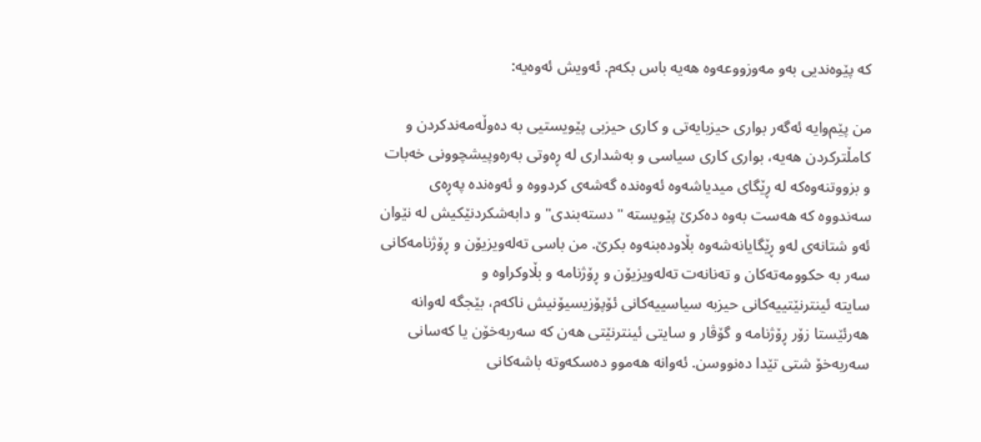كه‌ ‌پێوه‌‌ندیی به‌‌و مه‌‌وزووعه‌‌وه‌ ‌هه‌‌یه‌‌ باس بكه‌‌م. ئه‌‌ویش ئه‌‌وه‌‌یه:

من پێم‌وایه‌ ‌ئه‌‌گه‌‌ر بواری حیزبایه‌‌تی و كاری حیزبی پێویستیی به‌ ‌ده‌‌وڵه‌‌مه‌‌ندكردن و كامڵتركردن هه‌‌یه، بواری كاری سیاسی و به‌‌شداری له‌ ‌ڕه‌‌وتی به‌‌ره‌‌وپیشچوونی خه‌‌بات و بزووتنه‌‌وه‌‌‌‌كه‌ له‌ ‌ڕێگای میدیاشه‌‌وه ‌‌ئه‌‌وه‌‌نده‌‌ گه‌‌شه‌‌ی کردووه‌ ‌‌و ئه‌‌وه‌‌نده‌‌ په‌‌ڕه‌‌ی سه‌‌ندووه ‌‌كه ‌‌هه‌‌ست به‌‌وه ‌‌ده‌‌كرێ پێویسته‌‌ "دسته‌بندی" و دابه‌‌شكردنێكیش له‌ نێوان ئه‌‌و شتانه‌‌ی له‌‌و ڕێگایانه‌‌شه‌‌وه‌ ‌بڵاوده‌‌بنه‌‌وه‌‌ بکرێ. من باسی ته‌‌له‌‌ویزیۆن و ڕۆژنامه‌‌كانی سه‌‌ر به ‌‌حكوومه‌‌ته‌‌كان و ته‌‌نانه‌‌ت ته‌‌له‌‌ویزیۆن و ڕۆژنامه‌‌ و بڵاوكراوه‌‌ و سایته ‌ئینترنێتییه‌کانی حیزبه‌‌ سیاسییه‌‌كانی ئۆپۆزیسیۆنیش ناكه‌‌م، بێجگه‌‌ له‌‌وانه‌‌ هه‌‌رئێستا زۆر ڕۆژنامه‌‌ و گۆڤار و سایتی ئینترنێتی هه‌‌ن كه‌‌ سه‌‌ربه‌‌خۆن یا كه‌‌سانی سه‌‌ربه‌‌خۆ شتی تێدا ده‌‌نووسن. ئه‌‌وانه‌‌ هه‌موو ده‌‌سكه‌‌وته‌ ‌باشه‌‌كانی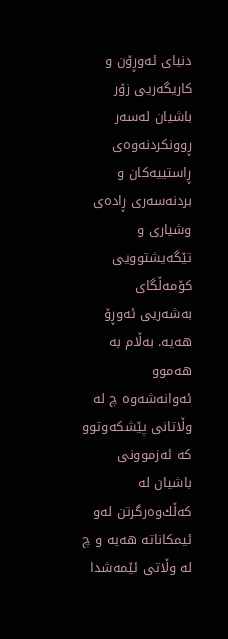دنیای ئه‌وڕۆن و كاریگه‌‌ریی زۆر باشیان ‌له‌‌سه‌‌ر ڕوونكردنه‌‌وه‌‌ی ڕاستییه‌‌كان و بردنه‌‌سه‌‌ری ڕاده‌‌ی وشیاری و تێگه‌‌یشتوویی كۆمه‌‌ڵگای به‌‌شه‌‌ریی ئه‌وڕۆ هه‌‌یه‌. به‌‌ڵام به‌‌ هه‌موو ئه‌‌وانه‌‌شه‌‌وه‌‌ چ له‌‌ وڵاتانی پێشكه‌‌وتوو كه‌‌ ئه‌زموونی باشیان له‌‌ كه‌‌ڵك‌وه‌‌رگرتن له‌‌و ئیمكاناته‌‌ هه‌‌یه ‌‌و چ له‌‌ وڵاتی ئێمه‌‌شدا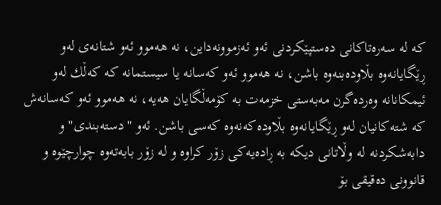كه‌‌ له‌‌ سه‌‌ره‌‌تاكانی ده‌‌ستپێكردنی ئه‌‌و ئه‌زموونه‌داین، نه‌‌ هه‌موو ئه‌‌و شتانه‌‌ی له‌‌و ڕێگایانه‌وه‌‌ ‌‌بڵاوده‌‌بنه‌‌وه‌‌ باشن، نه‌ ‌هه‌موو ئه‌‌و كه‌‌سانه‌ ‌یا سیستمانه‌ ‌كه‌ ‌كه‌‌ڵك له‌‌و ئیمكانانه ‌‌وه‌‌رده‌‌گرن مه‌‌به‌‌ستی خزمه‌‌ت به‌‌ كۆمه‌‌ڵگایان هه‌‌یه، نه‌ ‌هه‌موو ئه‌‌و كه‌‌سانه‌‌ش كه ‌‌شته‌‌كانیان له‌‌و ڕێگایانه‌‌وه‌‌ بڵاوده‌‌كه‌‌نه‌‌وه‌ ‌كه‌‌سی باشن. ئه‌‌و "دسته‌بندی" و دابه‌‌شكردنه‌‌ له‌ ‌وڵاتانی دیكه ‌‌به ‌‌ڕاده‌‌یه‌‌كی زۆر كراوه‌ ‌و له‌ ‌زۆر بابه‌‌ته‌‌وه ‌‌چوارچێوه‌ ‌و قانوونی ده‌‌قیقی بۆ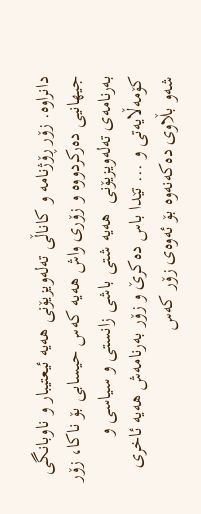دانراوه. زۆر ڕۆژنامه ‌‌و كاناڵی ته‌‌له‌‌ویزیۆنى هه‌‌یه ‌‌ئیعتيبار و ناوبانگی جیهانيی ده‌رکردووه‌ و زۆری واش هه‌یه‌ که‌س حیسابی بۆ ناکا، زۆر به‌رنامه‌ی ته‌‌له‌‌ویزیۆنی  هه‌یه‌ شتی باشی زانستی و سیاسی و كۆمه‌‌ڵایه‌‌تی و ... تێدا باس ده‌‌كرێ و زۆر به‌‌رنامه‌‌ش هه‌‌یه ‌‌ئاخری شه‌‌و بڵاوی ده‌‌كه‌‌نه‌‌وه ‌‌بۆ ئه‌‌وه‌‌ی زۆر كه‌‌س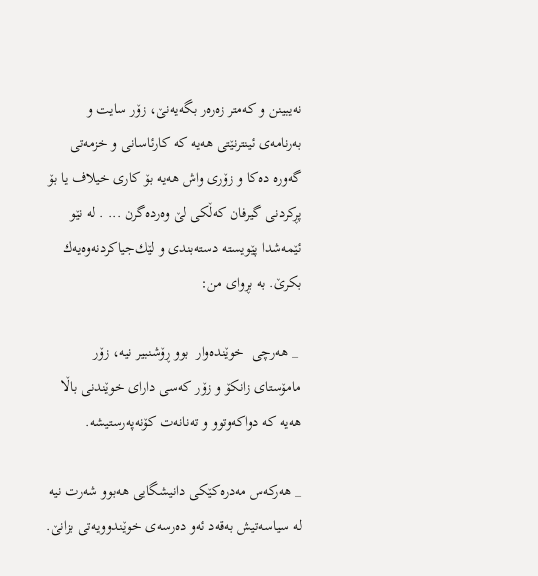نه‌‌یبینن و كه‌‌متر زه‌‌ره‌‌ر بگه‌‌یه‌‌نێ، زۆر سایت و به‌‌رنامه‌‌ی ئینترنێتی هه‌‌یه كه‌‌ كارئاسانی و خزمه‌‌تی گه‌‌وره‌‌ ده‌‌كا و زۆری واش هه‌‌یه‌‌ بۆ كاری خیلاف یا بۆ پڕكردنی گیرفان كه‌‌ڵكی لێ وه‌‌رده‌‌گرن ... . له‌ نێو ئێمه‌‌شدا پێویسته‌‌ دسته‌بندی و لێك‌جیاكردنه‌‌وه‌‌یه‌‌ك بكرێ. به‌‌ بڕوای من:

 _ هه‌‌رچی  خوێنده‌‌وار  بوو ڕۆشنبیر نیه، زۆر مامۆستای زانكۆ و زۆر كه‌‌سی دارای خوێندنی باڵا هه‌‌یه ‌‌كه‌ ‌دواكه‌‌وتوو و ته‌‌نانه‌‌ت كۆنه‌‌په‌‌ر‌‌ستیشه.

_ هه‌‌ركه‌‌س مه‌‌دره‌‌كێكی دانيشگایی هه‌‌بوو شه‌‌رت نیه‌‌ له ‌‌سیاسه‌‌تیش به‌‌قه‌‌د ئه‌‌و ده‌‌رسه‌‌ی خوێندوویه‌‌تی بزانێ.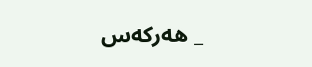_ هه‌‌ركه‌‌س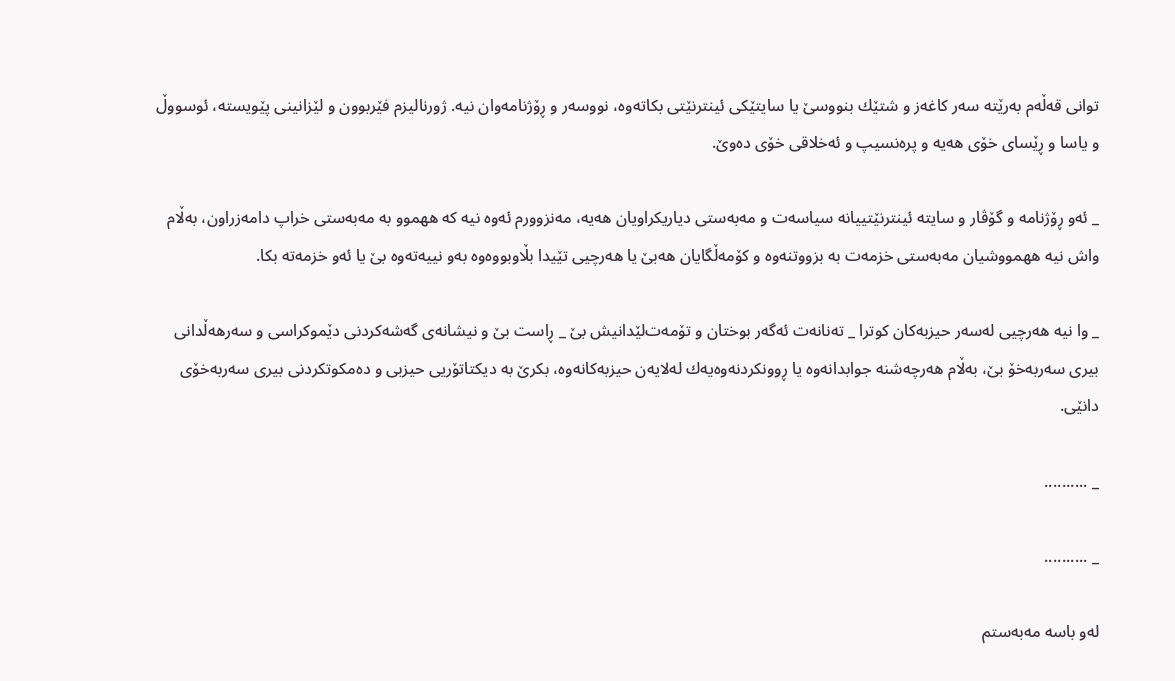توانی قه‌‌ڵه‌‌م به‌‌رێته‌‌ سه‌‌ر كاغه‌‌ز و شتێك بنووسێ یا سایتێکی ئینترنێتی بكاته‌‌وه‌‌، نووسه‌ر و ڕۆژنامه‌‌وان نیه‌‌. ژورنالیزم فێربوون و لێزانینی پێویسته‌، ئوسووڵ و یاسا و ڕێسای خۆی هه‌‌یه‌ ‌و پره‌‌نسیپ و ئه‌‌خلاقی خۆی ده‌‌وێ.

_ ئه‌و ڕۆژنامه ‌‌و گۆڤار و سایته‌ ‌ئینترنێتییانه‌‌ سیاسه‌‌ت و مه‌‌به‌‌ستی دیاریكراویان هه‌‌یه، مه‌‌نزوورم ئه‌‌وه ‌نیه‌‌‌ كه ههموو‌‌ به‌‌ مه‌‌به‌‌ستی خراپ دامه‌‌زراون، به‌‌ڵام واش نیه ههمووشيان ‌‌مه‌‌به‌‌ستی خزمه‌‌ت به‌‌ بزووتنه‌‌وه‌‌ و كۆمه‌‌ڵگایان هه‌‌بێ یا هه‌‌رچیی تێیدا بڵاوبووه‌وه‌ ‌‌به‌‌و نییه‌‌ته‌‌وه‌‌ بێ یا ئه‌‌و خزمه‌‌ته‌‌ بكا.

_ وا نیه‌‌ هه‌‌رچيی له‌‌سه‌‌ر حیزبه‌‌كان کوترا _ ته‌‌نانه‌‌ت ئه‌‌گه‌‌ر بوختان و تۆمه‌‌ت‌لێدانیش بێ _ ڕاست بێ و نیشانه‌‌ی گه‌‌شه‌‌كردنی دێموكراسی و سه‌‌رهه‌‌ڵدانی بیری سه‌‌ربه‌‌خۆ بێ، به‌‌ڵام هه‌‌رچه‌‌شنه‌‌ جوابدانه‌‌وه ‌‌یا ڕوونكردنه‌‌وه‌‌یه‌‌ك له‌لایه‌‌ن حیزبه‌‌كانه‌‌وه، ‌‌بكرێ به ‌‌دیكتاتۆریی حیزبی و ده‌‌مكوتكردنی بیری سه‌‌ربه‌‌خۆی دانێی.

_ ..........

_ ..........

له‌‌و باسه‌‌ مه‌‌به‌‌ستم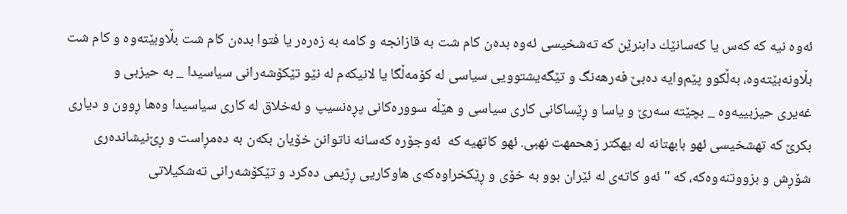ئه‌‌وه ‌نیه‌‌‌ كه ‌‌كه‌‌س یا كه‌‌سانێك دابنرێن كه‌‌ ته‌‌شخیسی ئه‌‌وه ‌‌بده‌‌ن كام شت به ‌‌قازانجه ‌‌و كامه به‌‌ زه‌‌ره‌‌ر یا فتوا بده‌‌ن كام شت بڵاوبێته‌‌وه ‌‌و كام شت بڵاونه‌‌بێته‌‌وه، به‌‌ڵكوو پێم‌وایه‌‌ ده‌‌بێ فه‌‌رهه‌‌نگ و تێگه‌‌یشتوویی سیاسی له ‌‌كۆمه‌‌ڵگا یا لانیكه‌‌م له‌ نێو تێكۆشه‌‌رانی سیاسیدا _ به‌‌ حیزبی و غه‌‌یری ‌‌حیزبییه‌‌وه‌‌ _ بچێته‌‌ سه‌‌رێ و یاسا و ڕێساكانی كاری سیاسی و هێڵه‌‌ سووره‌‌كانی پڕه‌‌نسیپ و ئه‌‌خلاق له ‌‌كاری سیاسیدا وه‌‌ها ڕوون و دیاری بكرێ كه تهشخیسی ئهو بابهتانه له یهکتر زهحمهت نهبی. ئهو کاتهیه که  ‌‌ئه‌‌وجۆره‌‌ كه‌‌سانه ‌‌نا‌‌توانن خۆیان بكه‌‌ن به ‌‌ده‌‌مڕاست و ڕێ‌نیشانده‌‌ری شۆڕش و بزووتنه‌‌وه‌‌كه‌‌، كه ‌"ئه‌‌و كاته‌‌ی له‌‌ ئێران بوو به‌‌ خۆی و ڕێکخراوه‌‌‌كه‌‌ی هاوكاریی ڕژیمی ده‌‌كرد و تێكۆشه‌‌رانی ته‌‌شكیلاتی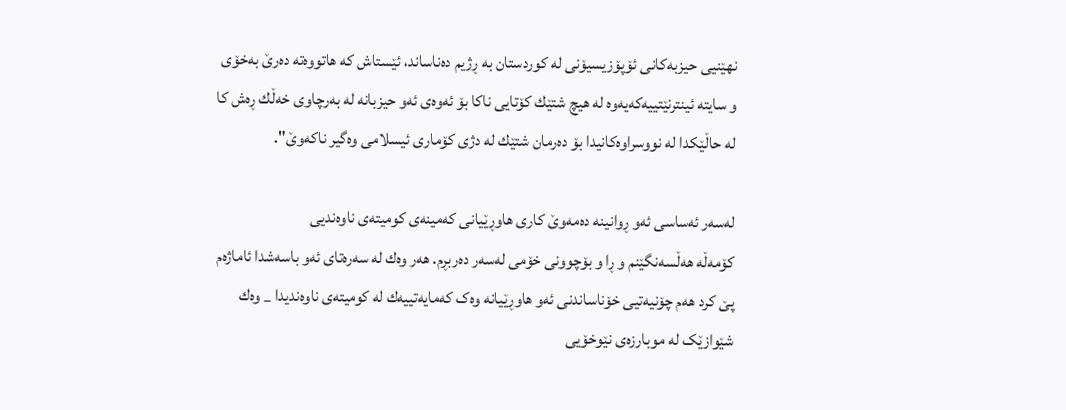نهێنیی حیزبه‌‌كانی ئۆپۆزیسیۆنی له‌‌ كوردستان به ‌‌ڕژیم ده‌‌ناساند، ئێستاش كه ‌‌هاتووه‌‌‌ته‌‌ ده‌‌رێ به‌‌خۆی و سایته ‌‌ئینترنێتییه‌‌كه‌‌یه‌‌وه‌‌ له‌‌ هیچ شتێك كۆتایی ناكا بۆ ئه‌‌وه‌‌ی ئه‌و حیزبانه‌‌ له‌ به‌رچاوی خه‌‌ڵك ڕه‌‌ش كا له‌‌ حاڵێكدا له‌‌ نووسراوه‌‌كانیدا بۆ ده‌‌رمان شتێك له‌‌ دژی كۆماری ئیسلامی وه‌‌گیر ناكه‌‌وێ".

له‌‌سه‌‌ر ئه‌‌ساسی ئه‌‌و ڕوانینه‌‌ ده‌‌مه‌‌وێ كاری هاوڕێیانی كه‌‌مینه‌‌ی كوميته‌‌ی ناوه‌‌ندیی كۆمه‌‌ڵه ‌‌هه‌‌ڵسه‌‌نگێنم و ڕا و بۆچوونی خۆمی له‌‌سه‌‌ر ده‌‌ربڕم. هه‌‌ر وه‌‌ك له‌‌ سه‌‌ره‌‌تای ئه‌‌و باسه‌‌شدا ئاماژه‌‌م پێ كرد هه‌‌م چۆنیه‌‌تیی خۆناساندنی ئه‌‌و هاوڕێیانه‌ وه‌ک كه‌‌مایه‌‌تییه‌‌ك له‌‌ كوميته‌‌ی ناوه‌‌ندیدا _ وه‌‌ك شێوازێک له‌‌ موبارزه‌‌ی نێوخۆیی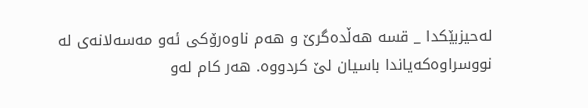له‌‌حیزبێكدا _ قسه‌‌ هه‌‌ڵده‌‌گرێ و هه‌‌م ناوه‌‌رۆكی ئه‌‌و مه‌‌سه‌‌لانه‌‌ی له‌‌ نووسراوه‌‌كه‌‌یاندا باسیان لێ کردووه‌. هه‌‌ر كام له‌‌و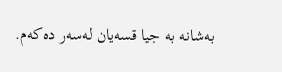به‌‌شانه‌‌ به ‌‌جیا قسه‌‌یان له‌‌سه‌‌ر ده‌‌كه‌‌م.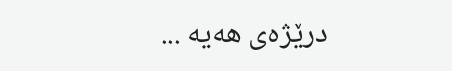درێژه‌ی هه‌یه‌ ...